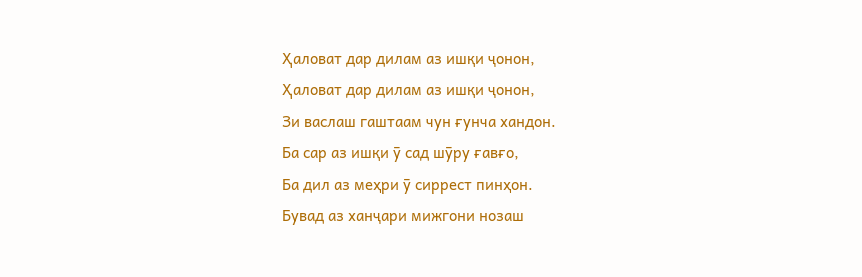Ҳаловат дар дилам аз ишқи ҷонон,
Ҳаловат дар дилам аз ишқи ҷонон,
Зи васлаш гаштаам чун ғунча хандон.
Ба сар аз ишқи ӯ сад шӯру ғавғо,
Ба дил аз меҳри ӯ сиррест пинҳон.
Бувад аз ханҷари мижгони нозаш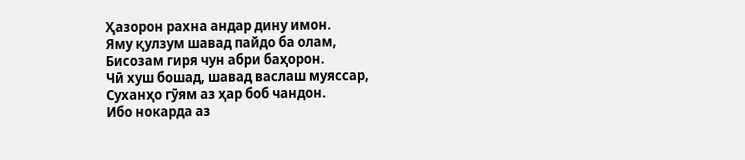Ҳазорон рахна андар дину имон.
Яму қулзум шавад пайдо ба олам,
Бисозам гиря чун абри баҳорон.
Чӣ хуш бошад, шавад васлаш муяссар,
Суханҳо гӯям аз ҳар боб чандон.
Ибо нокарда аз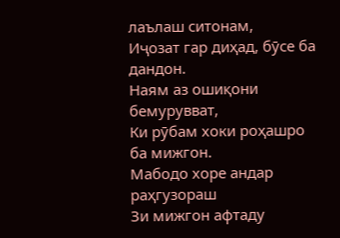лаълаш ситонам,
Иҷозат гар диҳад, бӯсе ба дандон.
Наям аз ошиқони бемурувват,
Ки рӯбам хоки роҳашро ба мижгон.
Мабодо хоре андар раҳгузораш
Зи мижгон афтаду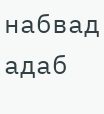набвад адаб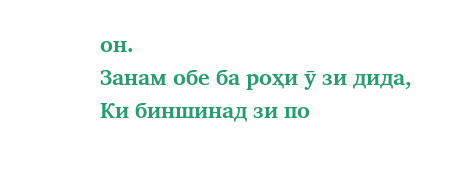он.
Занам обе ба роҳи ӯ зи дида,
Ки биншинад зи по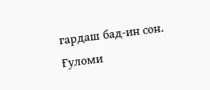гардаш бад-ин сон.
Ғуломи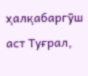ҳалқабаргӯш аст Туғрал,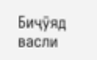Биҷӯяд васли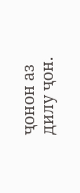ҷонон аз дилу ҷон.